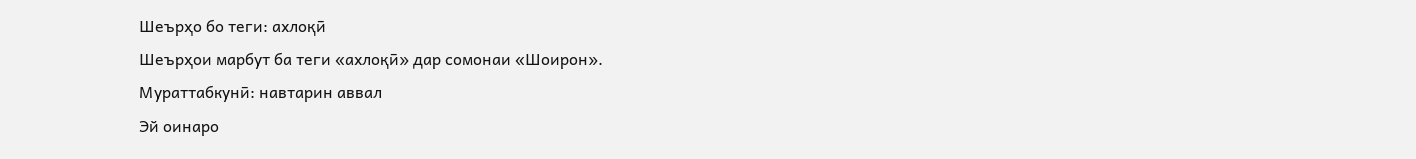Шеърҳо бо теги: ахлоқӣ
Шеърҳои марбут ба теги «ахлоқӣ» дар сомонаи «Шоирон».
Мураттабкунӣ: навтарин аввал
Эй оинаро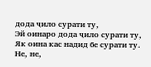дода ҷило сурати ту,
Эй оинаро дода ҷило сурати ту, Як оина кас надид бе сурати ту. Не, не,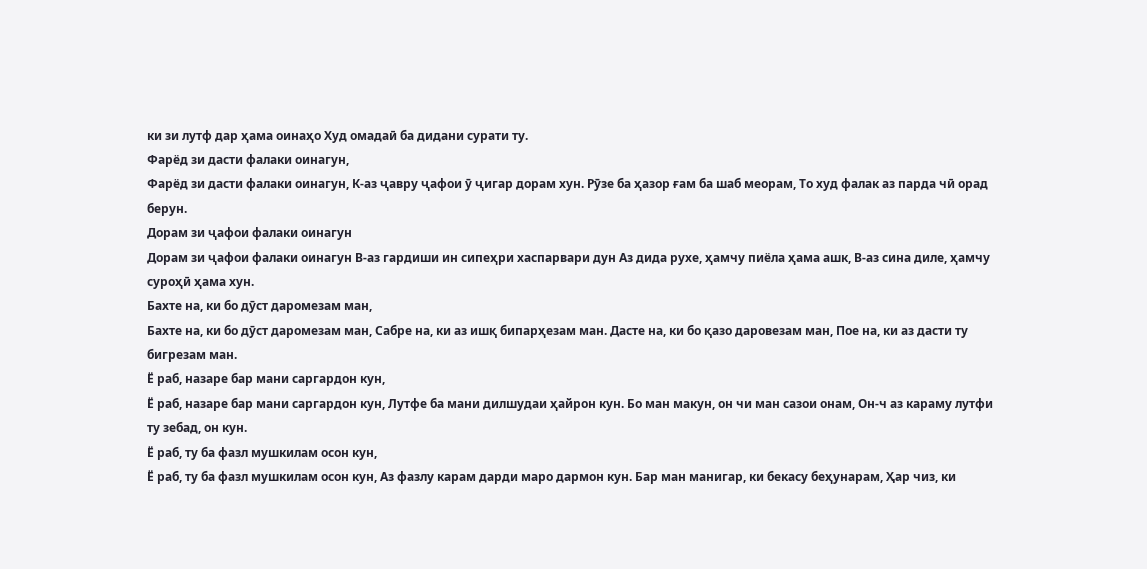ки зи лутф дар ҳама оинаҳо Худ омадаӣ ба дидани сурати ту.
Фарёд зи дасти фалаки оинагун,
Фарёд зи дасти фалаки оинагун, К-аз ҷавру ҷафои ӯ ҷигар дорам хун. Рӯзе ба ҳазор ғам ба шаб меорам, То худ фалак аз парда чӣ орад берун.
Дорам зи ҷафои фалаки оинагун
Дорам зи ҷафои фалаки оинагун В-аз гардиши ин сипеҳри хаспарвари дун Аз дида рухе, ҳамчу пиёла ҳама ашк, В-аз сина диле, ҳамчу суроҳӣ ҳама хун.
Бахте на, ки бо дӯст даромезам ман,
Бахте на, ки бо дӯст даромезам ман, Сабре на, ки аз ишқ бипарҳезам ман. Дасте на, ки бо қазо даровезам ман, Пое на, ки аз дасти ту бигрезам ман.
Ё раб, назаре бар мани саргардон кун,
Ё раб, назаре бар мани саргардон кун, Лутфе ба мани дилшудаи ҳайрон кун. Бо ман макун, он чи ман сазои онам, Он-ч аз караму лутфи ту зебад, он кун.
Ё раб, ту ба фазл мушкилам осон кун,
Ё раб, ту ба фазл мушкилам осон кун, Аз фазлу карам дарди маро дармон кун. Бар ман манигар, ки бекасу беҳунарам, Ҳар чиз, ки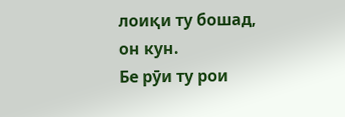лоиқи ту бошад, он кун.
Бе рӯи ту рои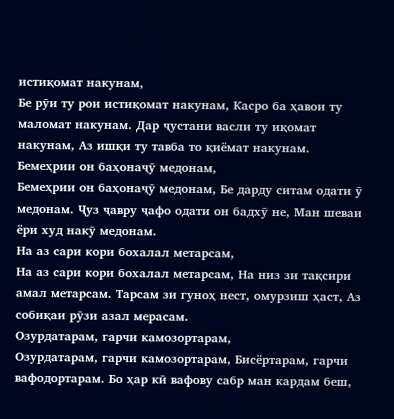истиқомат накунам,
Бе рӯи ту рои истиқомат накунам, Касро ба ҳавои ту маломат накунам. Дар ҷустани васли ту иқомат накунам, Аз ишқи ту тавба то қиёмат накунам.
Бемеҳрии он баҳонаҷӯ медонам,
Бемеҳрии он баҳонаҷӯ медонам, Бе дарду ситам одати ӯ медонам. Ҷуз ҷавру ҷафо одати он бадхӯ не, Ман шеваи ёри худ накӯ медонам.
На аз сари кори бохалал метарсам,
На аз сари кори бохалал метарсам, На низ зи тақсири амал метарсам. Тарсам зи гуноҳ нест, омурзиш ҳаст, Аз собиқаи рӯзи азал мерасам.
Озурдатарам, гарчи камозортарам,
Озурдатарам, гарчи камозортарам, Бисёртарам, гарчи вафодортарам. Бо ҳар кӣ вафову сабр ман кардам беш,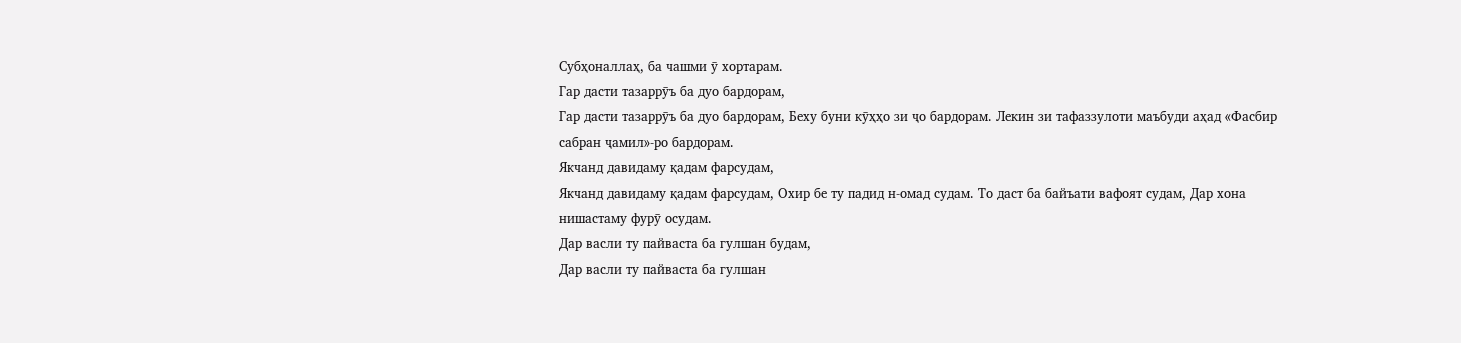Субҳоналлаҳ, ба чашми ӯ хортарам.
Гар дасти тазаррӯъ ба дуо бардорам,
Гар дасти тазаррӯъ ба дуо бардорам, Беху буни кӯҳҳо зи ҷо бардорам. Лекин зи тафаззулоти маъбуди аҳад «Фасбир сабран ҷамил»-ро бардорам.
Якчанд давидаму қадам фарсудам,
Якчанд давидаму қадам фарсудам, Охир бе ту падид н-омад судам. То даст ба байъати вафоят судам, Дар хона нишастаму фурӯ осудам.
Дар васли ту пайваста ба гулшан будам,
Дар васли ту пайваста ба гулшан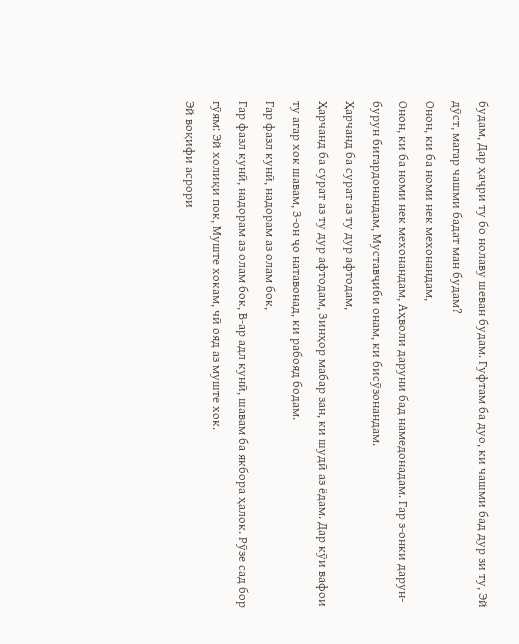будам, Дар ҳаҷри ту бо нолаву шеван будам. Гуфтам ба дуо, ки чашми бад дур зи ту, Эй дӯст, магар чашми бадат ман будам?
Онон, ки ба номи нек мехонандам,
Онон, ки ба номи нек мехонандам, Аҳволи даруни бад намедонадам. Гар з-онки дарун-бурун бигардонандам, Муставҷиби онам, ки бисӯзонандам.
Ҳарчанд ба сурат аз ту дур афтодам,
Ҳарчанд ба сурат аз ту дур афтодам, Зинҳор мабар зан, ки шудӣ аз ёдам. Дар кӯи вафои ту агар хок шавам, З-он ҷо натавонад, ки рабояд бодам.
Гар фазл кунӣ, надорам аз олам бок,
Гар фазл кунӣ, надорам аз олам бок, В-ар адл кунӣ, шавам ба якбора ҳалок. Рӯзе сад бор гӯям: Эй холиқи пок, Муште хокам, чӣ ояд аз муште хок.
Эй воқифи асрори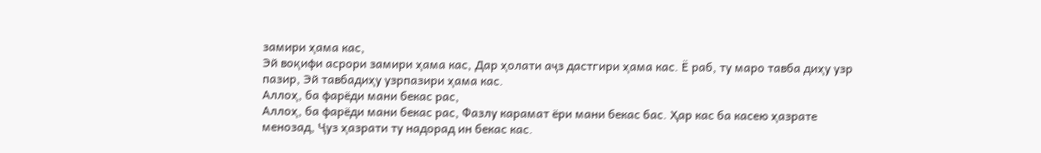замири ҳама кас,
Эй воқифи асрори замири ҳама кас, Дар ҳолати аҷз дастгири ҳама кас. Ё раб, ту маро тавба диҳу узр пазир, Эй тавбадиҳу узрпазири ҳама кас.
Аллоҳ, ба фарёди мани бекас рас,
Аллоҳ, ба фарёди мани бекас рас, Фазлу карамат ёри мани бекас бас. Ҳар кас ба касею ҳазрате менозад, Ҷуз ҳазрати ту надорад ин бекас кас.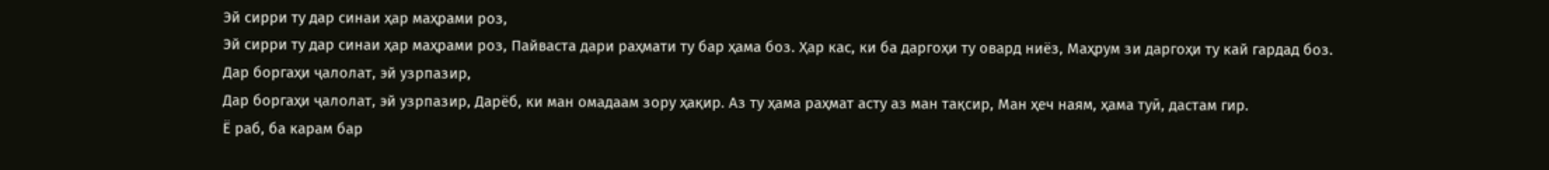Эй сирри ту дар синаи ҳар маҳрами роз,
Эй сирри ту дар синаи ҳар маҳрами роз, Пайваста дари раҳмати ту бар ҳама боз. Ҳар кас, ки ба даргоҳи ту овард ниёз, Маҳрум зи даргоҳи ту кай гардад боз.
Дар боргаҳи ҷалолат, эй узрпазир,
Дар боргаҳи ҷалолат, эй узрпазир, Дарёб, ки ман омадаам зору ҳақир. Аз ту ҳама раҳмат асту аз ман тақсир, Ман ҳеч наям, ҳама туӣ, дастам гир.
Ё раб, ба карам бар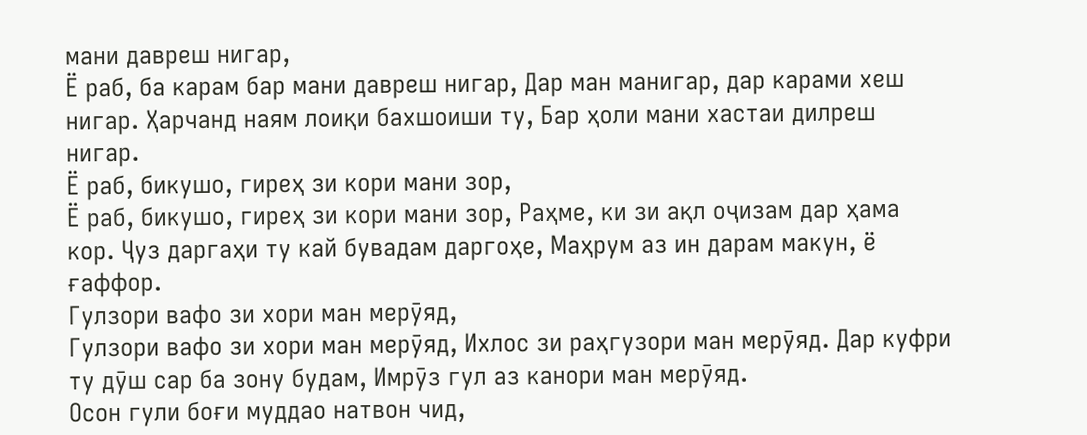мани давреш нигар,
Ё раб, ба карам бар мани давреш нигар, Дар ман манигар, дар карами хеш нигар. Ҳарчанд наям лоиқи бахшоиши ту, Бар ҳоли мани хастаи дилреш нигар.
Ё раб, бикушо, гиреҳ зи кори мани зор,
Ё раб, бикушо, гиреҳ зи кори мани зор, Раҳме, ки зи ақл оҷизам дар ҳама кор. Ҷуз даргаҳи ту кай бувадам даргоҳе, Маҳрум аз ин дарам макун, ё ғаффор.
Гулзори вафо зи хори ман мерӯяд,
Гулзори вафо зи хори ман мерӯяд, Ихлос зи раҳгузори ман мерӯяд. Дар куфри ту дӯш сар ба зону будам, Имрӯз гул аз канори ман мерӯяд.
Осон гули боғи муддао натвон чид,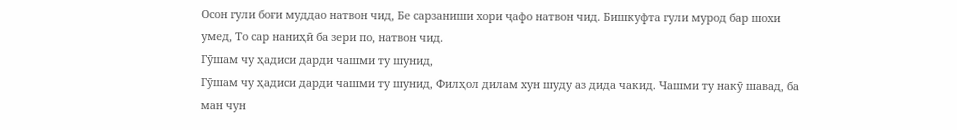Осон гули боғи муддао натвон чид, Бе сарзаниши хори ҷафо натвон чид. Бишкуфта гули мурод бар шохи умед, То сар наниҳӣ ба зери по, натвон чид.
Гӯшам чу ҳадиси дарди чашми ту шунид,
Гӯшам чу ҳадиси дарди чашми ту шунид, Филҳол дилам хун шуду аз дида чакид. Чашми ту накӯ шавад, ба ман чун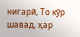нигарӣ, То кӯр шавад, ҳар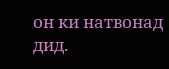он ки натвонад дид.